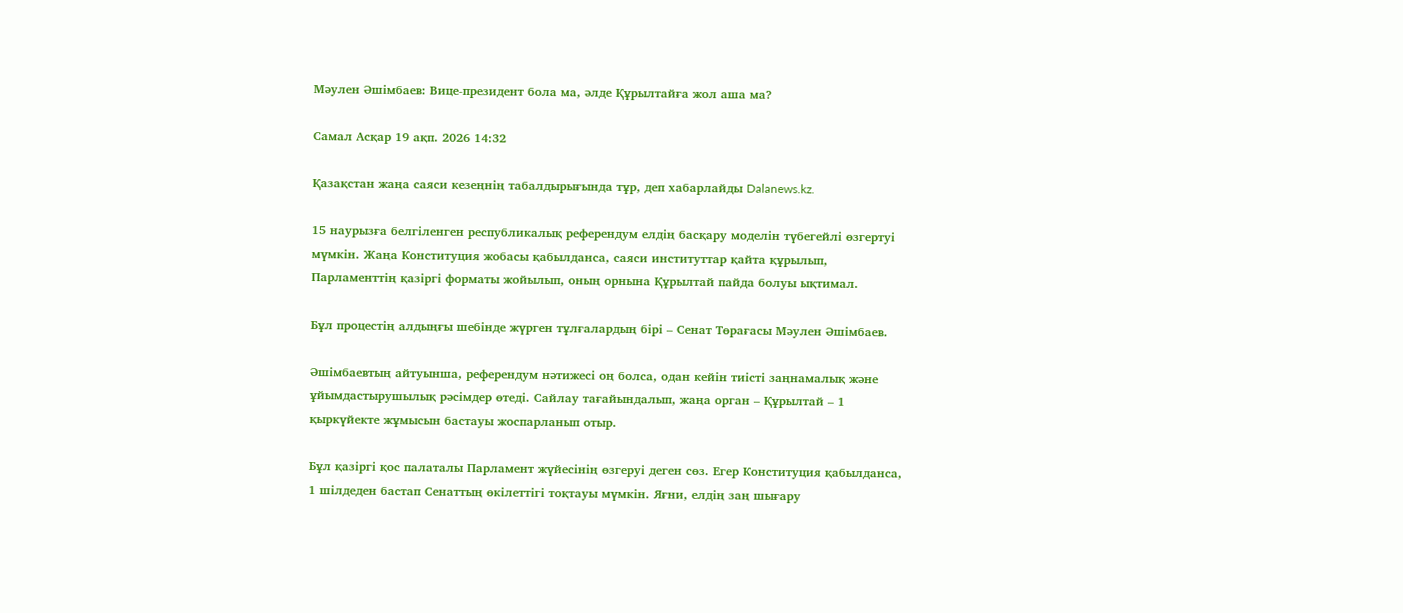Мәулен Әшімбаев: Вице-президент бола ма, әлде Құрылтайға жол аша ма?

Самал Асқар 19 ақп. 2026 14:32

Қазақстан жаңа саяси кезеңнің табалдырығында тұр, деп хабарлайды Dalanews.kz.

15 наурызға белгіленген республикалық референдум елдің басқару моделін түбегейлі өзгертуі мүмкін. Жаңа Конституция жобасы қабылданса, саяси институттар қайта құрылып, Парламенттің қазіргі форматы жойылып, оның орнына Құрылтай пайда болуы ықтимал.

Бұл процестің алдыңғы шебінде жүрген тұлғалардың бірі – Сенат Төрағасы Мәулен Әшімбаев.

Әшімбаевтың айтуынша, референдум нәтижесі оң болса, одан кейін тиісті заңнамалық және ұйымдастырушылық рәсімдер өтеді. Сайлау тағайындалып, жаңа орган – Құрылтай – 1 қыркүйекте жұмысын бастауы жоспарланып отыр.

Бұл қазіргі қос палаталы Парламент жүйесінің өзгеруі деген сөз. Егер Конституция қабылданса, 1 шілдеден бастап Сенаттың өкілеттігі тоқтауы мүмкін. Яғни, елдің заң шығару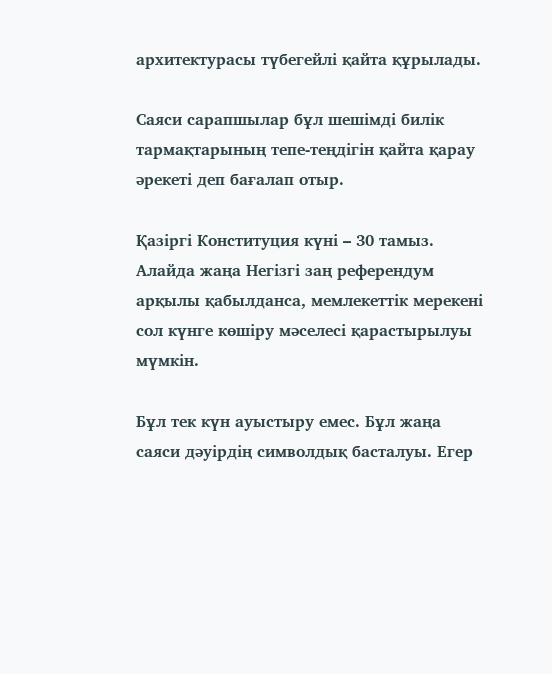архитектурасы түбегейлі қайта құрылады.

Саяси сарапшылар бұл шешімді билік тармақтарының тепе-теңдігін қайта қарау әрекеті деп бағалап отыр.

Қазіргі Конституция күні – 30 тамыз. Алайда жаңа Негізгі заң референдум арқылы қабылданса, мемлекеттік мерекені сол күнге көшіру мәселесі қарастырылуы мүмкін.

Бұл тек күн ауыстыру емес. Бұл жаңа саяси дәуірдің символдық басталуы. Егер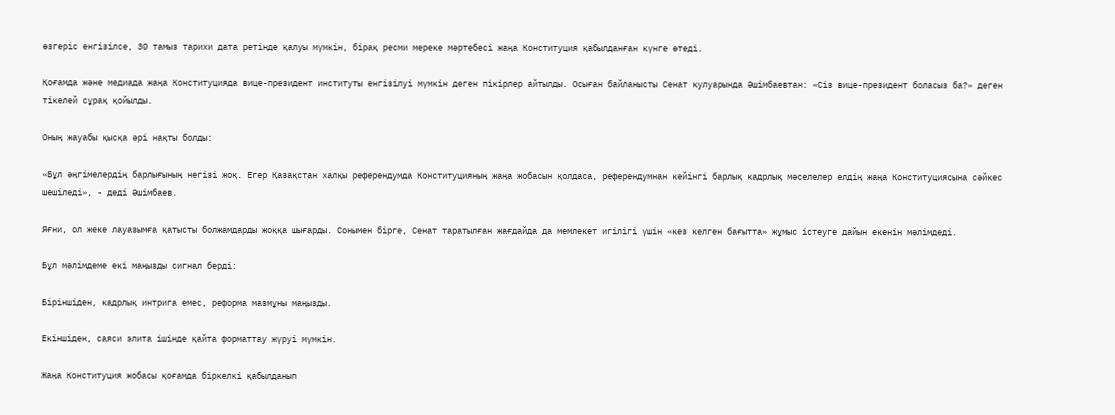өзгеріс енгізілсе, 30 тамыз тарихи дата ретінде қалуы мүмкін, бірақ ресми мереке мәртебесі жаңа Конституция қабылданған күнге өтеді.

Қоғамда және медиада жаңа Конституцияда вице-президент институты енгізілуі мүмкін деген пікірлер айтылды. Осыған байланысты Сенат кулуарында Әшімбаевтан: «Сіз вице-президент боласыз ба?» деген тікелей сұрақ қойылды.

Оның жауабы қысқа әрі нақты болды:

«Бұл әңгімелердің барлығының негізі жоқ. Егер Қазақстан халқы референдумда Конституцияның жаңа жобасын қолдаса, референдумнан кейінгі барлық кадрлық мәселелер елдің жаңа Конституциясына сәйкес шешіледі», - деді Әшімбаев.

Яғни, ол жеке лауазымға қатысты болжамдарды жоққа шығарды. Сонымен бірге, Сенат таратылған жағдайда да мемлекет игілігі үшін «кез келген бағытта» жұмыс істеуге дайын екенін мәлімдеді.

Бұл мәлімдеме екі маңызды сигнал берді:

Біріншіден, кадрлық интрига емес, реформа мазмұны маңызды.

Екіншіден, саяси элита ішінде қайта форматтау жүруі мүмкін.

Жаңа Конституция жобасы қоғамда біркелкі қабылданып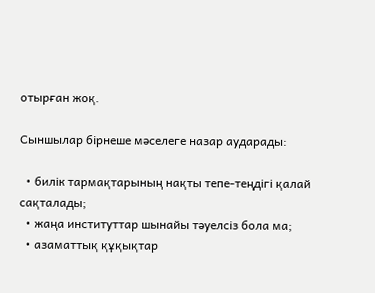отырған жоқ.

Сыншылар бірнеше мәселеге назар аударады:

  • билік тармақтарының нақты тепе-теңдігі қалай сақталады;
  • жаңа институттар шынайы тәуелсіз бола ма;
  • азаматтық құқықтар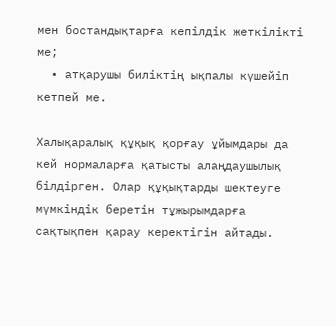мен бостандықтарға кепілдік жеткілікті ме;
  • атқарушы биліктің ықпалы күшейіп кетпей ме.

Халықаралық құқық қорғау ұйымдары да кей нормаларға қатысты алаңдаушылық білдірген. Олар құқықтарды шектеуге мүмкіндік беретін тұжырымдарға сақтықпен қарау керектігін айтады.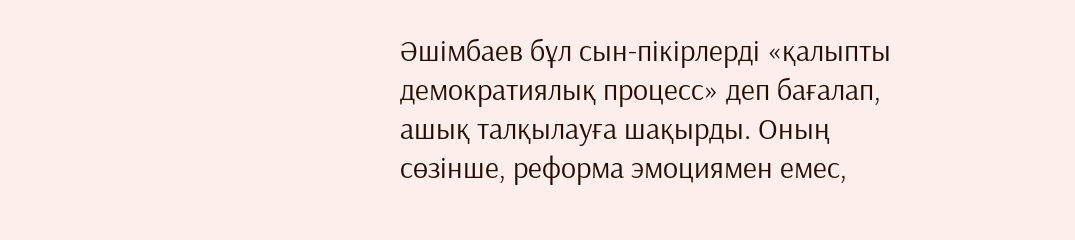Әшімбаев бұл сын-пікірлерді «қалыпты демократиялық процесс» деп бағалап, ашық талқылауға шақырды. Оның сөзінше, реформа эмоциямен емес,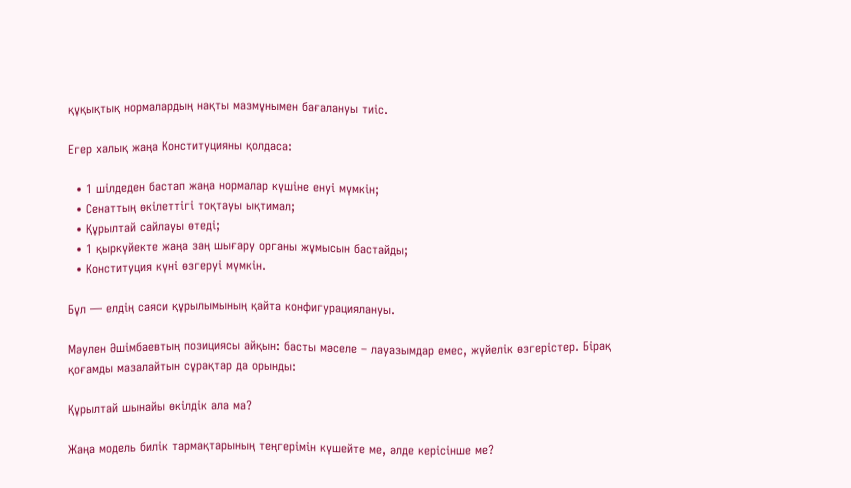құқықтық нормалардың нақты мазмұнымен бағалануы тиіс.

Егер халық жаңа Конституцияны қолдаса:

  • 1 шілдеден бастап жаңа нормалар күшіне енуі мүмкін;
  • Сенаттың өкілеттігі тоқтауы ықтимал;
  • Құрылтай сайлауы өтеді;
  • 1 қыркүйекте жаңа заң шығару органы жұмысын бастайды;
  • Конституция күні өзгеруі мүмкін.

Бұл — елдің саяси құрылымының қайта конфигурациялануы.

Мәулен Әшімбаевтың позициясы айқын: басты мәселе – лауазымдар емес, жүйелік өзгерістер. Бірақ қоғамды мазалайтын сұрақтар да орынды:

Құрылтай шынайы өкілдік ала ма?

Жаңа модель билік тармақтарының теңгерімін күшейте ме, әлде керісінше ме?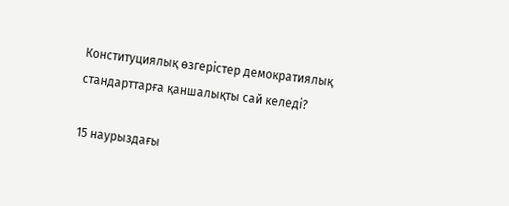Конституциялық өзгерістер демократиялық стандарттарға қаншалықты сай келеді?

15 наурыздағы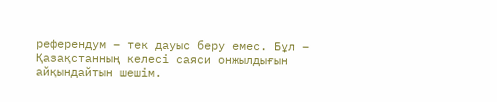референдум – тек дауыс беру емес. Бұл – Қазақстанның келесі саяси онжылдығын айқындайтын шешім.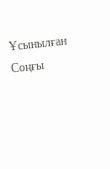Ұсынылған
Соңғы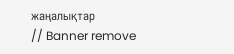жаңалықтар
// Banner remove